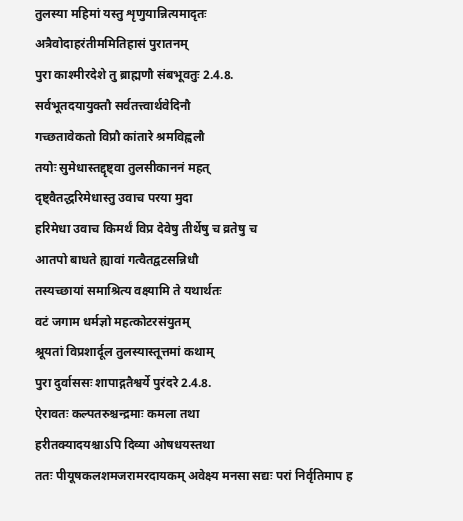तुलस्या महिमां यस्तु शृणुयान्नित्यमादृतः
अत्रैवोदाहरंतीममितिहासं पुरातनम्
पुरा काश्मीरदेशे तु ब्राह्मणौ संबभूवतुः 2.4.8.
सर्वभूतदयायुक्तौ सर्वतत्त्वार्थवेदिनौ
गच्छतावेकतो विप्रौ कांतारे श्रमविह्वलौ
तयोः सुमेधास्तद्दृष्ट्वा तुलसीकाननं महत्
दृष्ट्वैतद्धरिमेधास्तु उवाच परया मुदा
हरिमेधा उवाच किमर्थं विप्र देवेषु तीर्थेषु च व्रतेषु च
आतपो बाधते ह्यावां गत्वैतद्वटसन्निधौ
तस्यच्छायां समाश्रित्य वक्ष्यामि ते यथार्थतः
वटं जगाम धर्मज्ञो महत्कोटरसंयुतम्
श्रूयतां विप्रशार्दूल तुलस्यास्तूत्तमां कथाम्
पुरा दुर्वाससः शापाद्गतैश्वर्ये पुरंदरे 2.4.8.
ऐरावतः कल्पतरुश्चन्द्रमाः कमला तथा
हरीतक्यादयश्चाऽपि दिव्या ओषधयस्तथा
ततः पीयूषकलशमजरामरदायकम् अवेक्ष्य मनसा सद्यः परां निर्वृतिमाप ह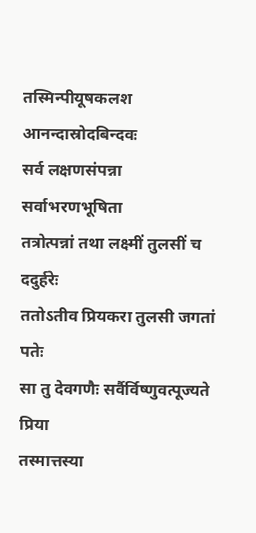तस्मिन्पीयूषकलश आनन्दास्रोदबिन्दवः
सर्व लक्षणसंपन्ना सर्वाभरणभूषिता
तत्रोत्पन्नां तथा लक्ष्मीं तुलसीं च ददुर्हरेः
ततोऽतीव प्रियकरा तुलसी जगतां पतेः
सा तु देवगणैः सर्वैर्विष्णुवत्पूज्यते प्रिया
तस्मात्तस्या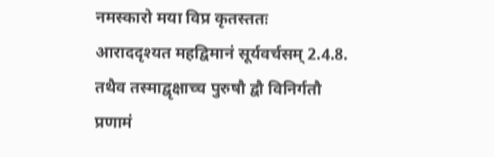नमस्कारो मया विप्र कृतस्ततः
आराददृश्यत महद्विमानं सूर्यवर्चसम् 2.4.8.
तथैव तस्माद्वृक्षाच्च पुरुषौ द्वौ विनिर्गतौ
प्रणामं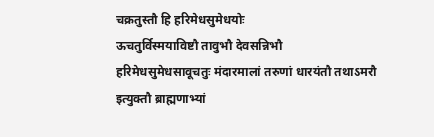चक्रतुस्तौ हि हरिमेधसुमेधयोः
ऊचतुर्विस्मयाविष्टौ तावुभौ देवसन्निभौ
हरिमेधसुमेधसावूचतुः मंदारमालां तरुणां धारयंतौ तथाऽमरौ
इत्युक्तौ ब्राह्मणाभ्यां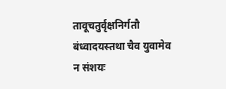तावूचतुर्वृक्षनिर्गतौ
बंध्वादयस्तथा चैव युवामेव न संशयः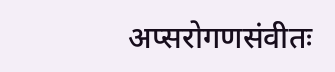अप्सरोगणसंवीतः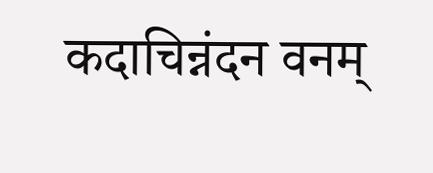कदाचिन्नंदन वनम्